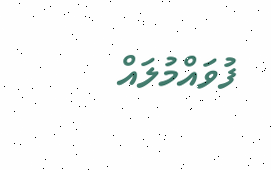ފުވައްމުލައް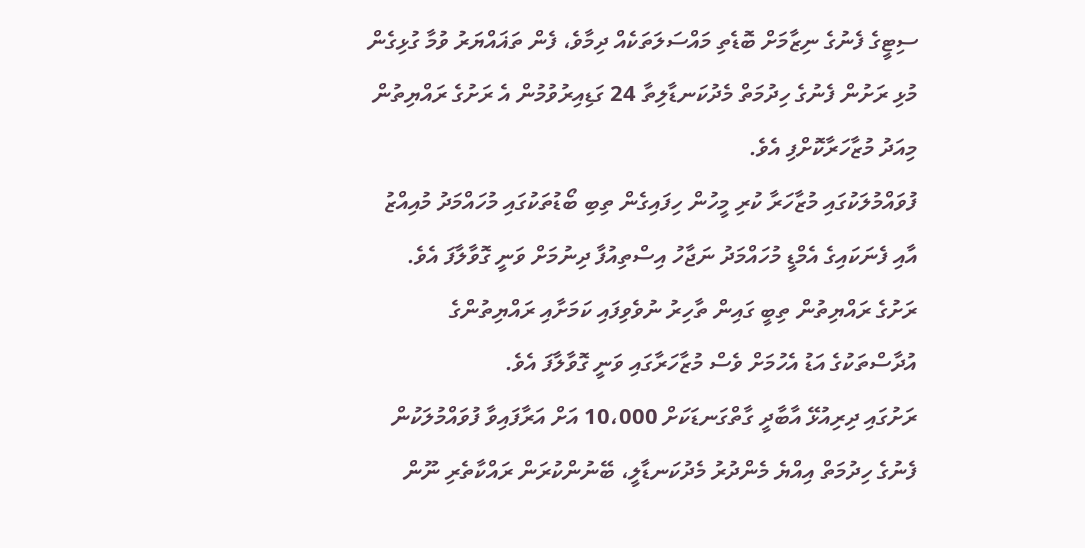ސިޓީގެ ފެނުގެ ނިޒާމަށް ބޮޑެތި މައްސަލަތަކެއް ދިމާވެ، ފެން ތަޣައްޔަރު ވުމާ ގުޅިގެން މުޅި ރަށުން ފެނުގެ ހިދުމަތް މެދުކަނޑާލިތާ 24 ގަޑިއިރުވުމުން އެ ރަށުގެ ރައްޔިތުން މިއަދު މުޒާހަރާކޮށްފި އެވެ.
ފުވައްމުލަކުގައި މުޒާހަރާ ކުރި މީހުން ހިފައިގެން ތިބި ބޯޑުތަކުގައި މުހައްމަދު މުއިއްޒު އާއި ފެނަކައިގެ އެމްޑީ މުހައްމަދު ނަޖާހު އިސްތިއުފާ ދިނުމަށް ވަނީ ގޮވާލާފަ އެވެ.
ރަށުގެ ރައްޔިތުން ތިބީ ގައިން ތާހިރު ނުވެވިފައި ކަމަށާއި ރައްޔިތުންގެ އުދާސްތަކުގެ އަޑު އެހުމަށް ވެސް މުޒާހަރާގައި ވަނީ ގޮވާލާފަ އެވެ.
ރަށުގައި ދިރިއުޅޭ އާބާދީ ގާތްގަނޑަކަށް 10،000 އަށް އަރާފައިވާ ފުވައްމުލަކުން ފެނުގެ ހިދުމަތް އިއްޔެ މެންދުރު މެދުކަނޑާލީ، ބޭނުންކުރަން ރައްކާތެރި ނޫން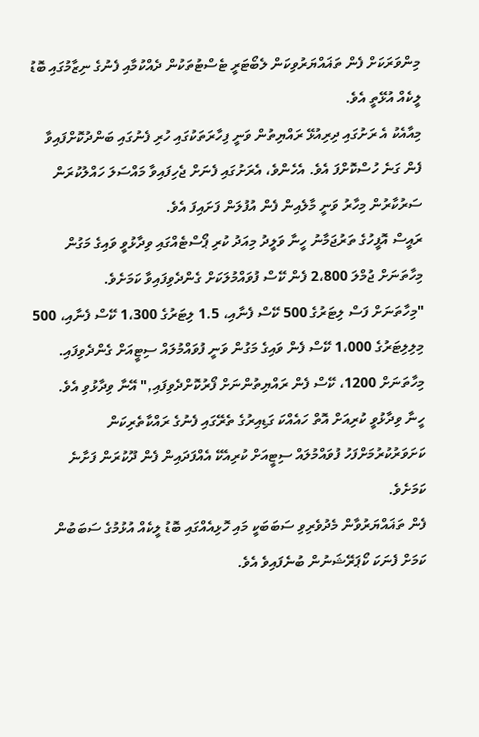މިންވަރަކަށް ފެން ތަޣައްޔަރުވިކަން ލެބޯޓަރީ ޓެސްޓުތަކުން ދެއްކުމާއި ފެނުގެ ނިޒާމުގައި ބޮޑު ލީކެއް އުޅޭތީ އެވެ.
މިއާއެކު އެ ރަށުގައި ދިރިއުޅޭ ރައްޔިތުން ވަނީ ފިހާރަތަކުގައި ހުރި ފެނުގައި ބަންދުކޮށްފައިވާ ފެން ގަނެ ހުސްކޮށްފަ އެވެ. އެހެންވެ، އެރަށުގައި ފެނަށް ޖެހިފައިވާ މައްސަލަ ހައްލުކުރަން ސަރުކާރުން މިހާރު ވަނީ މާލެއިން ފެން އުފުލަން ފަށައިފަ އެވެ.
ރައީސް އޮފީހުގެ ތަރުޖަމާނު ހީނާ ވަލީދު މިއަދު ކުރި ޕޯސްޓެއްގައި ވިދާޅުވީ ވައިގެ މަގުން މިހާތަނަށް ޖުމްލަ 2،800 ފެން ކޭސް ފުވައްމުލަކަށް ގެންދެވިފައިވާ ކަމަށެވެ.
"މިހާތަނަށް ފަސް ލިޓަރުގެ 500 ކޭސް ފެނާއި، 1.5 ލިޓަރުގެ 1،300 ކޭސް ފެނާއި، 500 މިލިލިޓަރުގެ 1،000 ކޭސް ފެން ވައިގެ މަގުން ވަނީ ފުވައްމުލައް ސިޓީއަށް ގެންދެވިފައި. މިހާތަނަށް 1200، ކޭސް ފެން ރައްޔިތުންނަށް ފޯރުކޮށްދެވިފައި," އޭނާ ވިދާޅުވި އެވެ.
ހީނާ ވިދާޅުވީ ކުރިއަށް އޮތް ހައެއްކަ ގަޑިއިރުގެ ތެރޭގައި ފެނުގެ ރައްކާތެރިކަން ކަށަވަރުކުރުމަށްފަހު ފުވައްމުލައް ސިޓީއަށް ކުރިއެކޭ އެއްފަދައިން ފެން ދޫކުރަން ފަށާނެ ކަމަށެވެ.
ފެން ތަޣައްޔަރުވާން މެދުވެރިވި ސަބަބަކީ މައި ހޮޅިއެއްގައި ބޮޑު ލީކެއް އުޅުމުގެ ސަބަބުން ކަމަށް ފެނަކަ ކޯޕަރޭޝަނުން ބުނެފައިވެ އެވެ.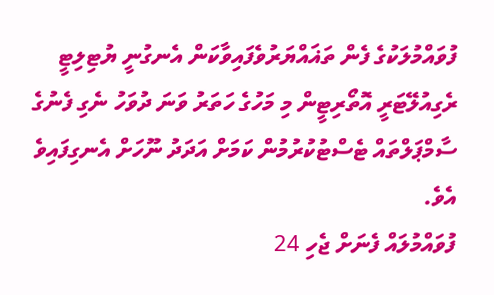ފުވައްމުލަކުގެ ފެން ތަޣައްޔަރުވެފައިވާކަން އެނގުނީ ޔުޓިލިޓީ ރެގިއުލޭޓަރީ އޮތޯރިޓީން މި މަހުގެ ހަތަރު ވަނަ ދުވަހު ނެގި ފެނުގެ ސާމްޕަލްތައް ޓެސްޓުކުރުމުން ކަމަށް އަދަދު ނޫހަށް އެނގިފައިވެ އެވެ.
ފުވައްމުލައް ފެނަށް ޖެހި 24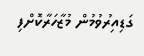ގަޑިއިރުވުމުން މުޒާހަރާކޮށްފި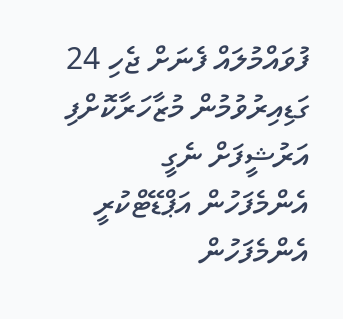ފުވައްމުލައް ފެނަށް ޖެހި 24 ގަޑިއިރުވުމުން މުޒާހަރާކޮށްފި
އަރުޝީފަށް ނެގީ
އެންމެފަހުން އަޕްޑޭޓްކުރީ
އެންމެފަހުން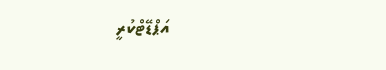އަޕްޑޭޓްކުރީ